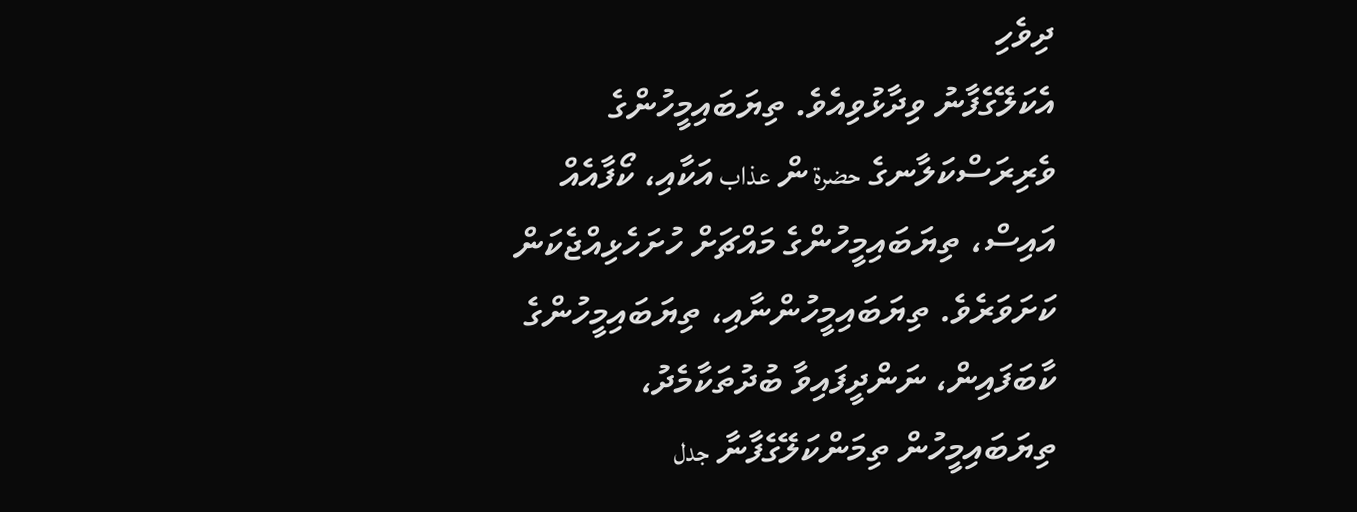ދިވެހި
އެކަލޭގެފާނު ވިދާޅުވިއެވެ. ތިޔަބައިމީހުންގެ ވެރިރަސްކަލާނގެ حضرة ން عذاب އަކާއި، ކޯފާއެއް އައިސް، ތިޔަބައިމީހުންގެ މައްޗަށް ހުށަހެޅިއްޖެކަން ކަށަވަރެވެ. ތިޔަބައިމީހުންނާއި، ތިޔަބައިމީހުންގެ ކާބަފައިން، ނަންދީފައިވާ ބުދުތަކާމެދު، ތިޔަބައިމީހުން ތިމަންކަލޭގެފާނާ جدل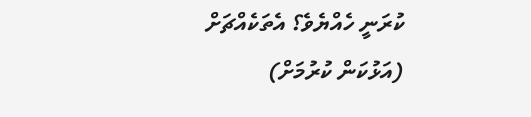ކުރަނީ ހެއްޔެވެ؟ އެތަކެއްޗަށް (އަޅުކަން ކުރުމަށް)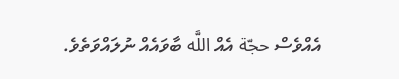އެއްވެސް حجّة އެއް اللَّه ބާވައެއް ނުލައްވަތެވެ.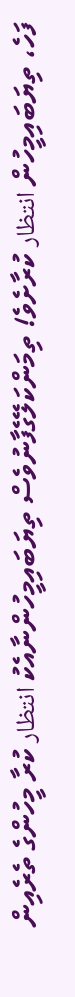ފަހެ، ތިޔަބައިމީހުން انتظار ކުރާށެވެ! ތިމަންކަލޭގެފާނުވެސް ތިޔަބައިމީހުންނާއެކު انتظار ކުރާ މީހުންގެ ތެރެއިން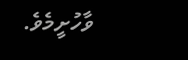ވާހުށީމެވެ.